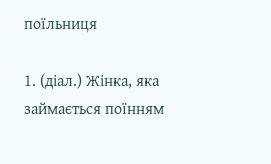поїльниця

1. (діал.) Жінка, яка займається поїнням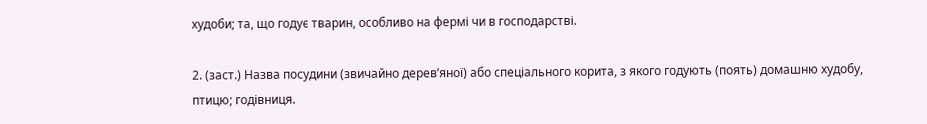худоби; та, що годує тварин, особливо на фермі чи в господарстві.

2. (заст.) Назва посудини (звичайно дерев’яної) або спеціального корита, з якого годують (поять) домашню худобу, птицю; годівниця.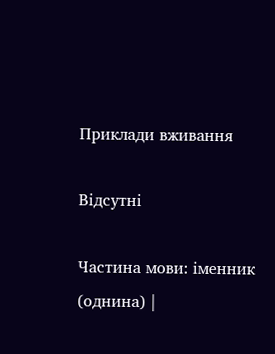Приклади вживання

Відсутні

Частина мови: іменник (однина) |